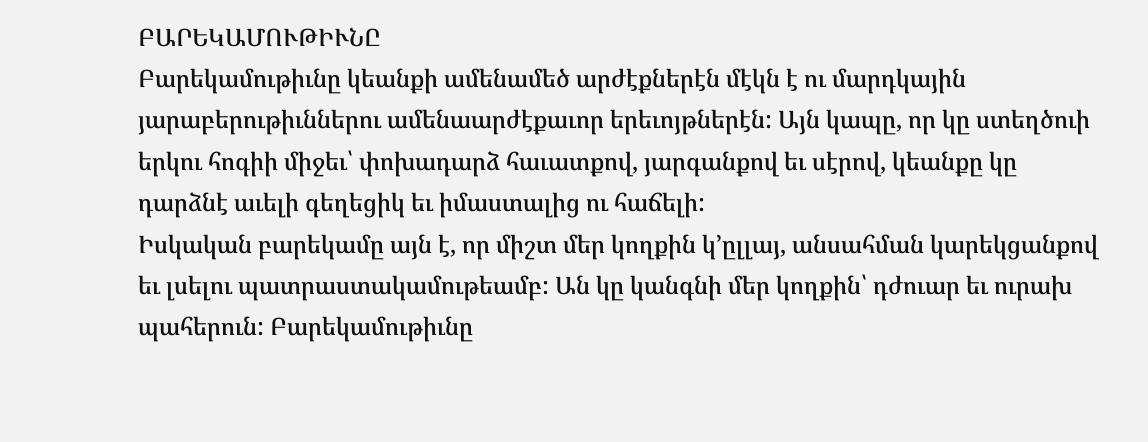ԲԱՐԵԿԱՄՈՒԹԻՒՆԸ
Բարեկամութիւնը կեանքի ամենամեծ արժէքներէն մէկն է ու մարդկային յարաբերութիւններու ամենաարժէքաւոր երեւոյթներէն: Այն կապը, որ կը ստեղծուի երկու հոգիի միջեւ՝ փոխադարձ հաւատքով, յարգանքով եւ սէրով, կեանքը կը դարձնէ աւելի գեղեցիկ եւ իմաստալից ու հաճելի:
Իսկական բարեկամը այն է, որ միշտ մեր կողքին կ՚ըլլայ, անսահման կարեկցանքով եւ լսելու պատրաստակամութեամբ: Ան կը կանգնի մեր կողքին՝ դժուար եւ ուրախ պահերուն: Բարեկամութիւնը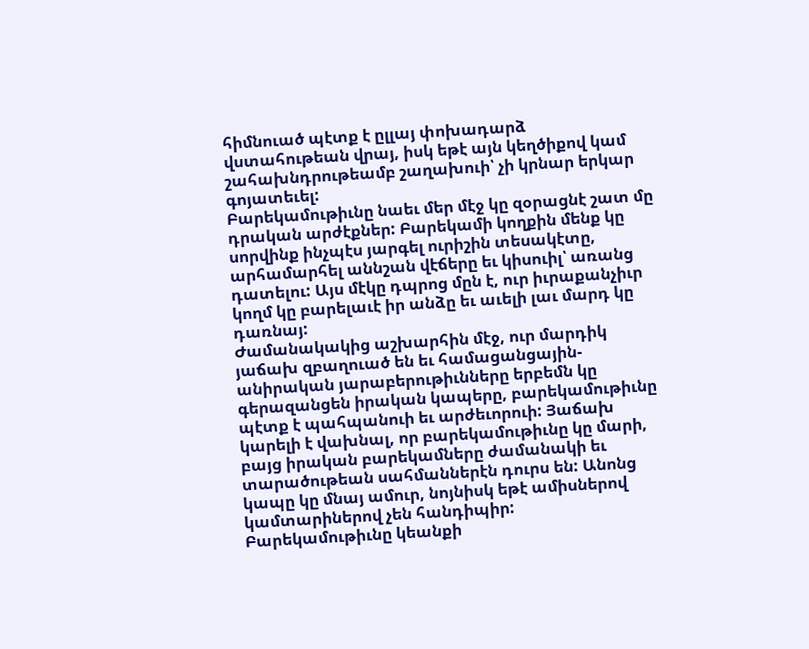հիմնուած պէտք է ըլլայ փոխադարձ վստահութեան վրայ, իսկ եթէ այն կեղծիքով կամ շահախնդրութեամբ շաղախուի՝ չի կրնար երկար գոյատեւել:
Բարեկամութիւնը նաեւ մեր մէջ կը զօրացնէ շատ մը դրական արժէքներ: Բարեկամի կողքին մենք կը սորվինք ինչպէս յարգել ուրիշին տեսակէտը, արհամարհել աննշան վէճերը եւ կիսուիլ՝ առանց դատելու: Այս մէկը դպրոց մըն է, ուր իւրաքանչիւր կողմ կը բարելաւէ իր անձը եւ աւելի լաւ մարդ կը դառնայ:
Ժամանակակից աշխարհին մէջ, ուր մարդիկ յաճախ զբաղուած են եւ համացանցային-անիրական յարաբերութիւնները երբեմն կը գերազանցեն իրական կապերը, բարեկամութիւնը պէտք է պահպանուի եւ արժեւորուի: Յաճախ կարելի է վախնալ, որ բարեկամութիւնը կը մարի, բայց իրական բարեկամները ժամանակի եւ տարածութեան սահմաններէն դուրս են: Անոնց կապը կը մնայ ամուր, նոյնիսկ եթէ ամիսներով կամտարիներով չեն հանդիպիր:
Բարեկամութիւնը կեանքի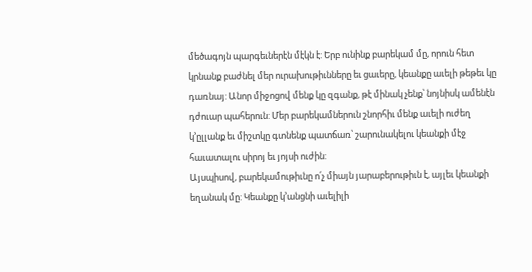մեծագոյն պարգեւներէն մէկն է: Երբ ունինք բարեկամ մը, որուն հետ կրնանք բաժնել մեր ուրախութիւնները եւ ցաւերը, կեանքը աւելի թեթեւ կը դառնայ: Անոր միջոցով մենք կը զգանք, թէ մինակ չենք՝ նոյնիսկ ամենէն դժուար պահերուն: Մեր բարեկամներուն շնորհիւ մենք աւելի ուժեղ կ՚ըլլանք եւ միշտկը գտնենք պատճառ՝ շարունակելու կեանքի մէջ հաւատալու սիրոյ եւ յոյսի ուժին:
Այսպիսով, բարեկամութիւնը ո՛չ միայն յարաբերութիւն է, այլեւ կեանքի եղանակ մը: Կեանքը կ՚անցնի աւելիլի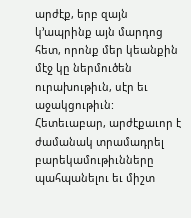արժէք, երբ զայն կ՚ապրինք այն մարդոց հետ, որոնք մեր կեանքին մէջ կը ներմուծեն ուրախութիւն, սէր եւ աջակցութիւն: Հետեւաբար, արժէքաւոր է ժամանակ տրամադրել բարեկամութիւնները պահպանելու եւ միշտ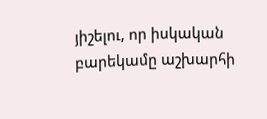յիշելու, որ իսկական բարեկամը աշխարհի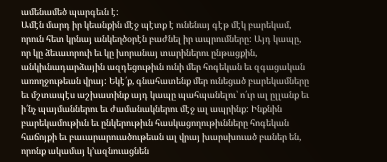ամենամեծ պարգեւն է:
Ամէն մարդ իր կեանքին մէջ պէտք է ունենայ գէթ մէկ բարեկամ, որուն հետ կրնայ անկեղծօրէն բաժնել իր ապրումները: Այդ կապը, որ կը ձեւաւորուի եւ կը խորանայ տարիներու ընթացքին, անկիւնադարձային ազդեցութիւն ունի մեր հոգեկան եւ զգացական առողջութեան վրայ: Եկէ՛ք, գնահատենք մեր ունեցած բարեկամները եւ մշտապէս աշխատինք այդ կապը պահպանելու՝ ո՛ւր ալ ըլլանք եւ ի՛նչ պայմաններու եւ ժամանակներու մէջ ալ ապրինք: Ինքնին բարեկամութիւն եւ ընկերութիւն հասկացողութիւնները հոգեկան հաճոյքի եւ բաւարարուածութեան ալ վրայ խարսխուած բաներ են, որոնք ակամայ կ՚ազնուացնեն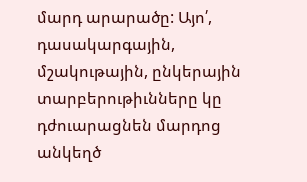մարդ արարածը: Այո՛, դասակարգային, մշակութային, ընկերային տարբերութիւնները կը դժուարացնեն մարդոց անկեղծ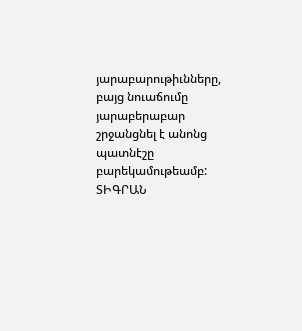յարաբարութիւնները, բայց նուաճումը յարաբերաբար շրջանցնել է անոնց պատնէշը բարեկամութեամբ:
ՏԻԳՐԱՆ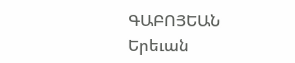ԳԱԲՈՅԵԱՆ
Երեւան